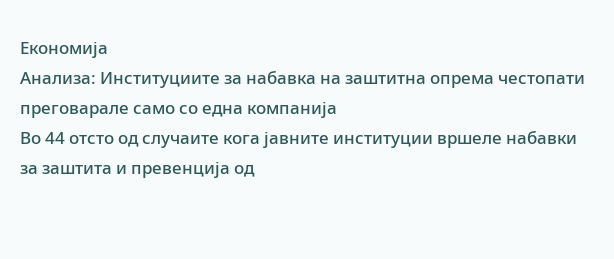Економија
Анализа: Институциите за набавка на заштитна опрема честопати преговарале само со една компанија
Во 44 отсто од случаите кога јавните институции вршеле набавки за заштита и превенција од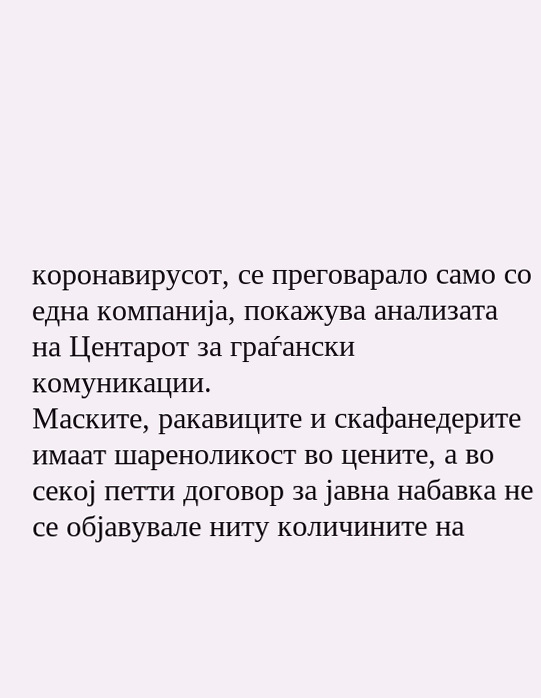коронавирусот, се преговарало само со една компанија, покажува анализата на Центарот за граѓански комуникации.
Маските, ракавиците и скафанедерите имаат шареноликост во цените, а во секој петти договор за јавна набавка не се објавувале ниту количините на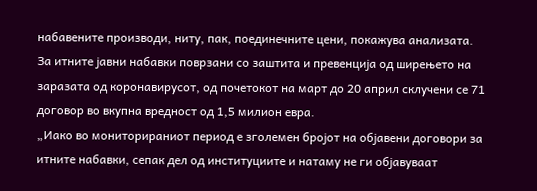набавените производи, ниту, пак, поединечните цени, покажува анализата.
За итните јавни набавки поврзани со заштита и превенција од ширењето на заразата од коронавирусот, од почетокот на март до 20 април склучени се 71 договор во вкупна вредност од 1,5 милион евра.
„Иако во мониторираниот период е зголемен бројот на објавени договори за итните набавки, сепак дел од институциите и натаму не ги објавуваат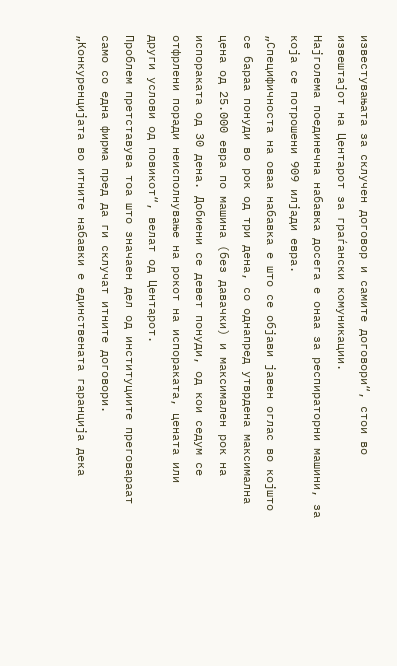известувањата за склучен договор и самите договори“, стои во извештајот на Центарот за граѓански комуникации.
Најголема поединечна набавка досега е онаа за респираторни машини, за која се потрошени 909 илјади евра.
„Специфичноста на оваа набавка е што се објави јавен оглас во којшто се бараа понуди во рок од три дена, со однапред утврдена максимална цена од 25.000 евра по машина (без давачки) и максимален рок на испораката од 30 дена. Добиени се девет понуди, од кои седум се отфрлени поради неисполнување на рокот на испораката, цената или други услови од повикот“, велат од Центарот.
Проблем претставува тоа што значаен дел од институциите преговараат само со една фирма пред да ги склучат итните договори.
„Конкуренцијата во итните набавки е единствената гаранција дека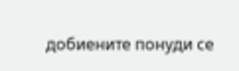добиените понуди се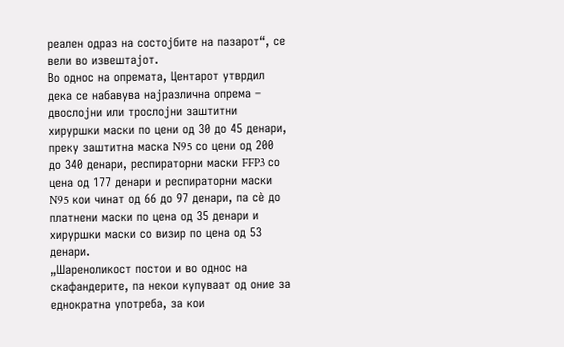реален одраз на состојбите на пазарот“, се вели во извештајот.
Во однос на опремата, Центарот утврдил дека се набавува најразлична опрема – двослојни или трослојни заштитни хируршки маски по цени од 30 до 45 денари, преку заштитна маска N95 со цени од 200 до 340 денари, респираторни маски FFP3 со цена од 177 денари и респираторни маски N95 кои чинат од 66 до 97 денари, па сè до платнени маски по цена од 35 денари и хируршки маски со визир по цена од 53 денари.
„Шареноликост постои и во однос на скафандерите, па некои купуваат од оние за еднократна употреба, за кои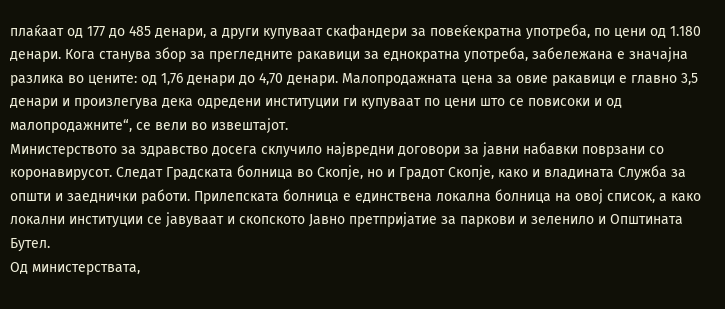плаќаат од 177 до 485 денари, а други купуваат скафандери за повеќекратна употреба, по цени од 1.180 денари. Кога станува збор за прегледните ракавици за еднократна употреба, забележана е значајна разлика во цените: од 1,76 денари до 4,70 денари. Малопродажната цена за овие ракавици е главно 3,5 денари и произлегува дека одредени институции ги купуваат по цени што се повисоки и од малопродажните“, се вели во извештајот.
Министерството за здравство досега склучило највредни договори за јавни набавки поврзани со коронавирусот. Следат Градската болница во Скопје, но и Градот Скопје, како и владината Служба за општи и заеднички работи. Прилепската болница е единствена локална болница на овој список, а како локални институции се јавуваат и скопското Јавно претпријатие за паркови и зеленило и Општината Бутел.
Од министерствата,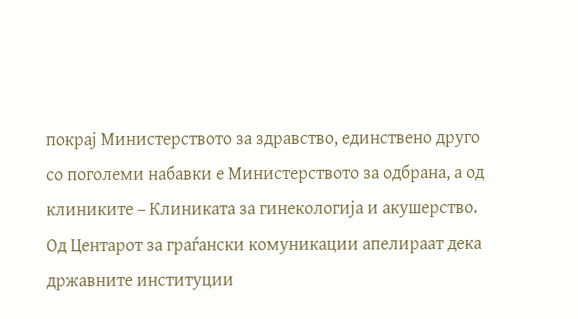покрај Министерството за здравство, единствено друго со поголеми набавки е Министерството за одбрана, а од клиниките – Клиниката за гинекологија и акушерство.
Од Центарот за граѓански комуникации апелираат дека државните институции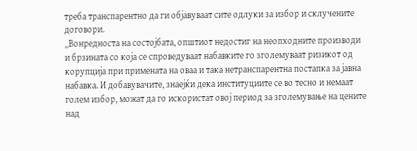треба транспарентно да ги објавуваат сите одлуки за избор и склучените договори.
„Вонредноста на состојбата, општиот недостиг на неопходните производи и брзината со која се спроведуваат набавките го зголемуваат ризикот од корупција при примената на оваа и така нетранспарентна постапка за јавна набавка. И добавувачите, знаејќи дека институциите се во тесно и немаат голем избор, можат да го искористат овој период за зголемување на цените над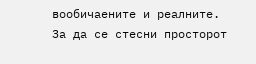вообичаените и реалните. За да се стесни просторот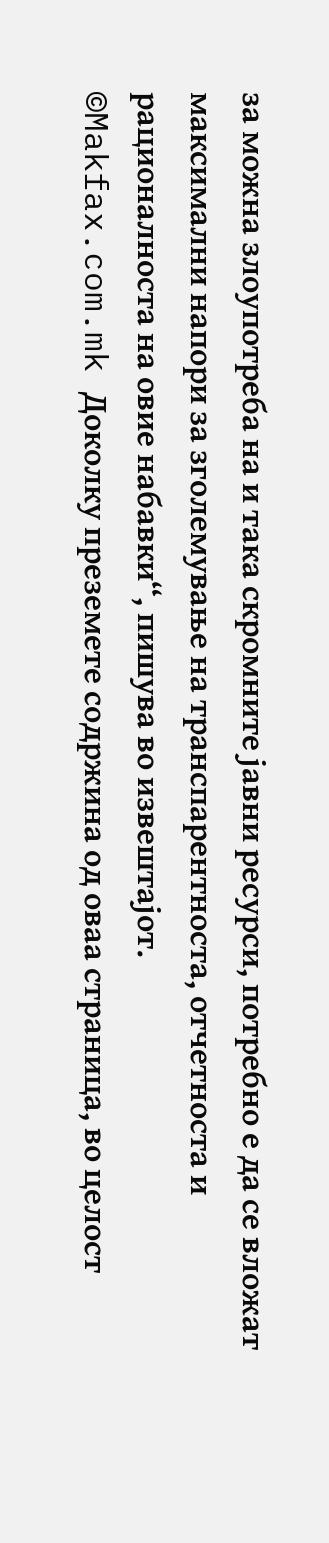за можна злоупотреба на и така скромните јавни ресурси, потребно е да се вложат максимални напори за зголемување на транспарентноста, отчетноста и рационалноста на овие набавки“, пишува во извештајот.
©Makfax.com.mk Доколку преземете содржина од оваа страница, во целост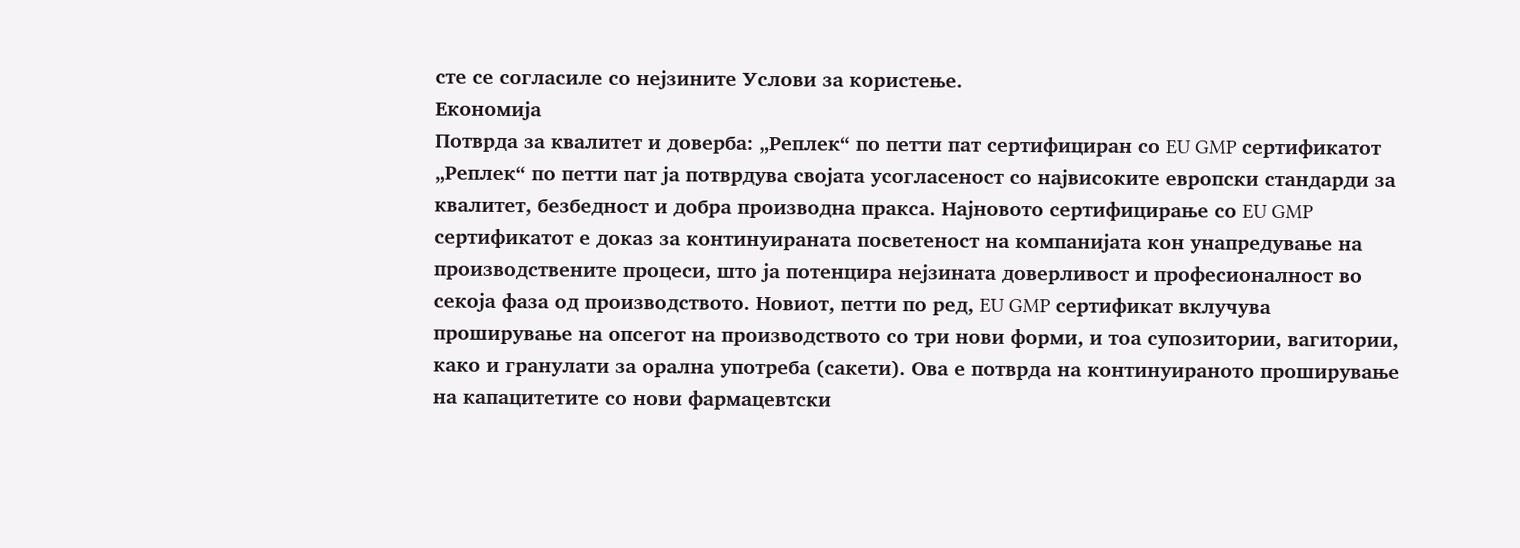сте се согласиле со нејзините Услови за користење.
Економија
Потврда за квалитет и доверба: „Реплек“ по петти пат сертифициран со EU GMP сертификатот
„Реплек“ по петти пат ја потврдува својата усогласеност со највисоките европски стандарди за квалитет, безбедност и добра производна пракса. Најновото сертифицирање со EU GMP сертификатот е доказ за континуираната посветеност на компанијата кон унапредување на производствените процеси, што ја потенцира нејзината доверливост и професионалност во секоја фаза од производството. Новиот, петти по ред, EU GMP сертификат вклучува проширување на опсегот на производството со три нови форми, и тоа супозитории, вагитории, како и гранулати за орална употреба (сакети). Ова е потврда на континуираното проширување на капацитетите со нови фармацевтски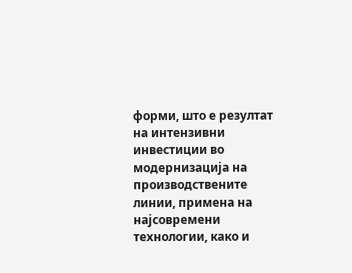форми, што е резултат на интензивни инвестиции во модернизација на производствените линии, примена на најсовремени технологии, како и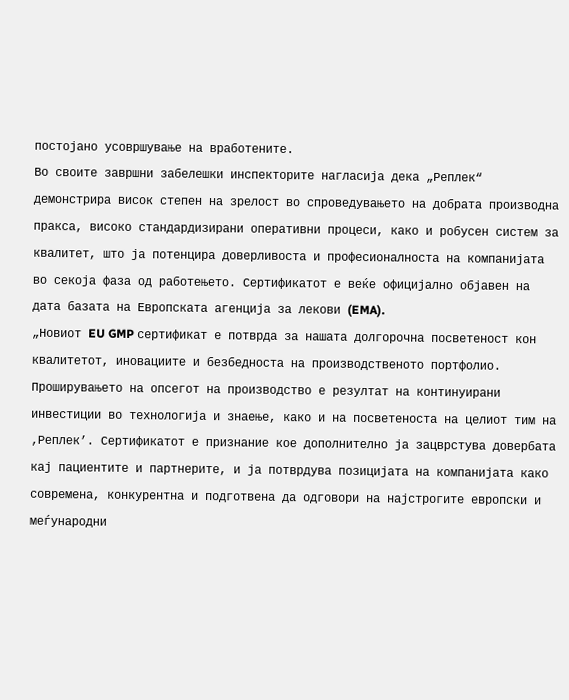постојано усовршување на вработените.
Во своите завршни забелешки инспекторите нагласија дека „Реплек“ демонстрира висок степен на зрелост во спроведувањето на добрата производна пракса, високо стандардизирани оперативни процеси, како и робусен систем за квалитет, што ја потенцира доверливоста и професионалноста на компанијата во секоја фаза од работењето. Сертификатот е веќе официјално објавен на дата базата на Европската агенција за лекови (EMA).
„Новиот EU GMP сертификат е потврда за нашата долгорочна посветеност кон квалитетот, иновациите и безбедноста на производственото портфолио. Проширувањето на опсегот на производство е резултат на континуирани инвестиции во технологија и знаење, како и на посветеноста на целиот тим на ‚Реплек’. Сертификатот е признание кое дополнително ја зацврстува довербата кај пациентите и партнерите, и ја потврдува позицијата на компанијата како современа, конкурентна и подготвена да одговори на најстрогите европски и меѓународни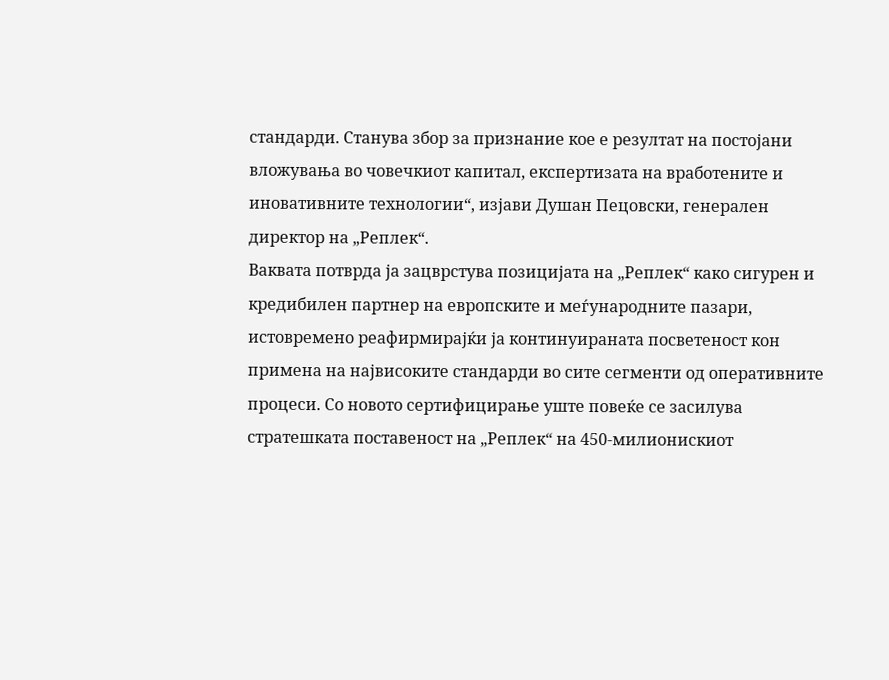стандарди. Станува збор за признание кое е резултат на постојани вложувања во човечкиот капитал, експертизата на вработените и иновативните технологии“, изјави Душан Пецовски, генерален директор на „Реплек“.
Ваквата потврда ја зацврстува позицијата на „Реплек“ како сигурен и кредибилен партнер на европските и меѓународните пазари, истовремено реафирмирајќи ја континуираната посветеност кон примена на највисоките стандарди во сите сегменти од оперативните процеси. Со новото сертифицирање уште повеќе се засилува стратешката поставеност на „Реплек“ на 450-милионискиот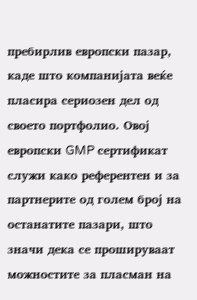пребирлив европски пазар, каде што компанијата веќе пласира сериозен дел од своето портфолио. Овој европски GMP сертификат служи како референтен и за партнерите од голем број на останатите пазари, што значи дека се прошируваат можностите за пласман на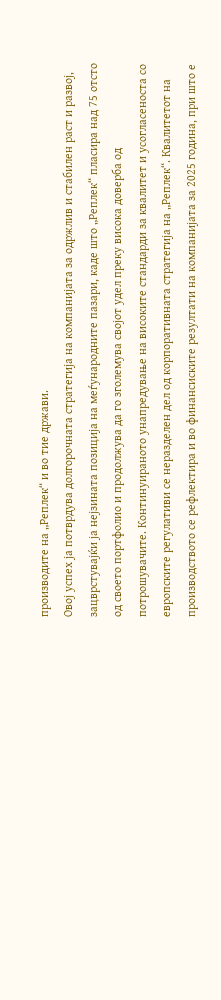производите на „Реплек“ и во тие држави.
Овој успех ја потврдува долгорочната стратегија на компанијата за одржлив и стабилен раст и развој, зацврстувајќи ја нејзината позиција на меѓународните пазари, каде што „Реплек“ пласира над 75 отсто од своето портфолио и продолжува да го зголемува својот удел преку висока доверба од потрошувачите. Континуираното унапредување на високите стандарди за квалитет и усогласеноста со европските регулативи се неразделен дел од корпоративната стратегија на „Реплек“. Квалитетот на производството се рефлектира и во финансиските резултати на компанијата за 2025 година, при што е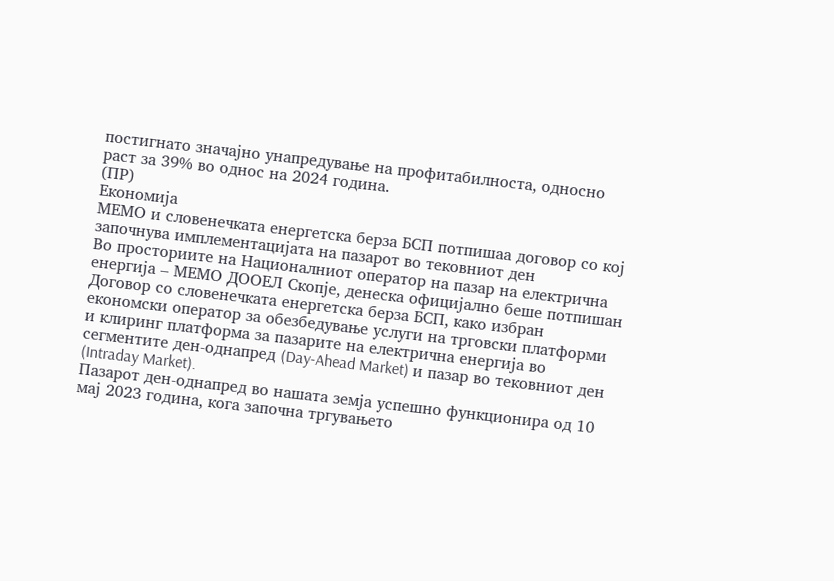постигнато значајно унапредување на профитабилноста, односно раст за 39% во однос на 2024 година.
(ПР)
Економија
МЕМО и словенечката енергетска берза БСП потпишаа договор со кој започнува имплементацијата на пазарот во тековниот ден
Во просториите на Националниот оператор на пазар на електрична енергија – МЕМО ДООЕЛ Скопје, денеска официјално беше потпишан Договор со словенечката енергетска берза БСП, како избран економски оператор за обезбедување услуги на трговски платформи и клиринг платформа за пазарите на електрична енергија во сегментите ден-однапред (Day-Ahead Market) и пазар во тековниот ден (Intraday Market).
Пазарот ден-однапред во нашата земја успешно функционира од 10 мај 2023 година, кога започна тргувањето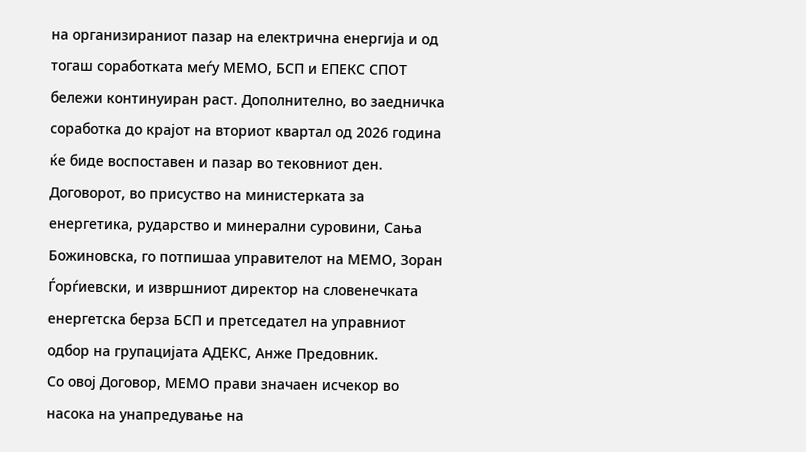на организираниот пазар на електрична енергија и од тогаш соработката меѓу МЕМО, БСП и ЕПЕКС СПОТ бележи континуиран раст. Дополнително, во заедничка соработка до крајот на вториот квартал од 2026 година ќе биде воспоставен и пазар во тековниот ден.
Договорот, во присуство на министерката за енергетика, рударство и минерални суровини, Сања Божиновска, го потпишаа управителот на МЕМО, Зоран Ѓорѓиевски, и извршниот директор на словенечката енергетска берза БСП и претседател на управниот одбор на групацијата АДЕКС, Анже Предовник.
Со овој Договор, МЕМО прави значаен исчекор во насока на унапредување на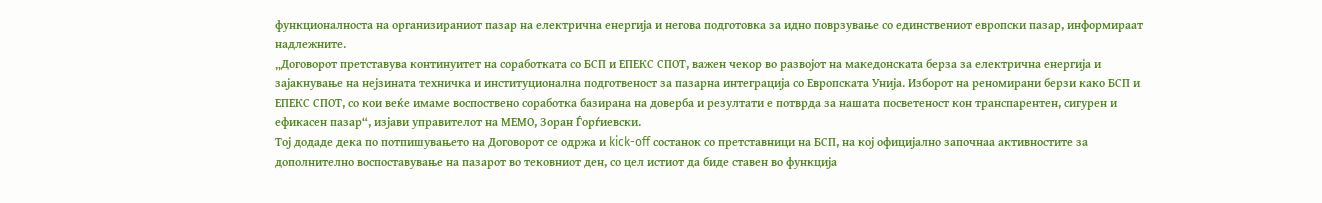функционалноста на организираниот пазар на електрична енергија и негова подготовка за идно поврзување со единствениот европски пазар, информираат надлежните.
„Договорот претставува континуитет на соработката со БСП и ЕПЕКС СПОТ, важен чекор во развојот на македонската берза за електрична енергија и зајакнување на нејзината техничка и институционална подготвеност за пазарна интеграција со Европската Унија. Изборот на реномирани берзи како БСП и ЕПЕКС СПОТ, со кои веќе имаме воспоствено соработка базирана на доверба и резултати е потврда за нашата посветеност кон транспарентен, сигурен и ефикасен пазар“, изјави управителот на МЕМО, Зоран Ѓорѓиевски.
Тој додаде дека по потпишувањето на Договорот се одржа и kick-off состанок со претставници на БСП, на кој официјално започнаа активностите за дополнително воспоставување на пазарот во тековниот ден, со цел истиот да биде ставен во функција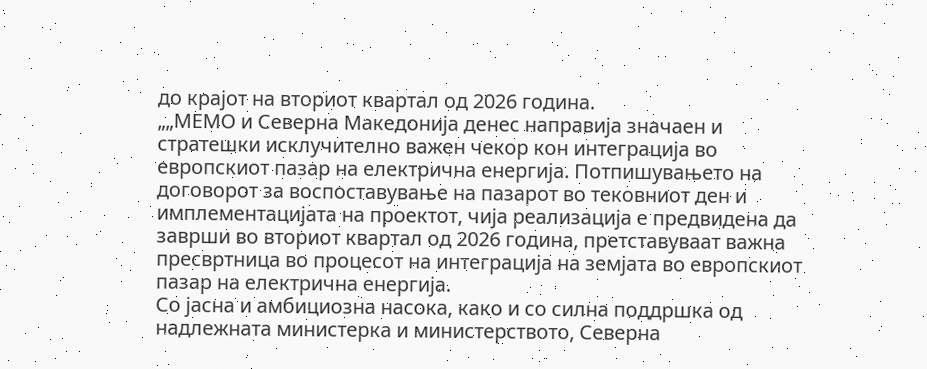до крајот на вториот квартал од 2026 година.
„„МЕМО и Северна Македонија денес направија значаен и стратешки исклучително важен чекор кон интеграција во европскиот пазар на електрична енергија. Потпишувањето на договорот за воспоставување на пазарoт во тековниот ден и имплементацијата на проектот, чија реализација е предвидена да заврши во вториот квартал од 2026 година, претставуваат важна пресвртница во процесот на интеграција на земјата во европскиот пазар на електрична енергија.
Со јасна и амбициозна насока, како и со силна поддршка од надлежната министерка и министерството, Северна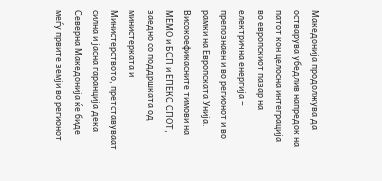Македонија продолжува да остварува убедлив напредок на патот кон целосна интеграција во европскиот пазар на електрична енергија – препознаен и во регионот и во рамки на Европската Унија. Високоефикасните тимови на МЕМО и БСП и ЕПЕКС СПОТ, заедно со поддршката од министерката и Министерството, претставуваат силна и јасна гаранција дека Северна Македонија ќе биде меѓу првите земји во регионот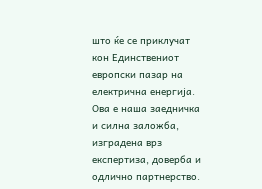што ќе се приклучат кон Единствениот европски пазар на електрична енергија.
Ова е наша заедничка и силна заложба, изградена врз експертиза, доверба и одлично партнерство.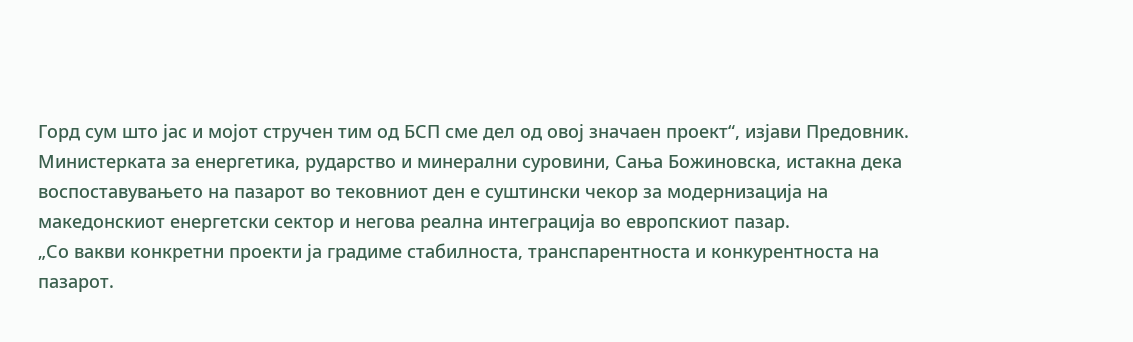Горд сум што јас и мојот стручен тим од БСП сме дел од овој значаен проект“, изјави Предовник.
Министерката за енергетика, рударство и минерални суровини, Сања Божиновска, истакна дека воспоставувањето на пазарот во тековниот ден е суштински чекор за модернизација на македонскиот енергетски сектор и негова реална интеграција во европскиот пазар.
„Со вакви конкретни проекти ја градиме стабилноста, транспарентноста и конкурентноста на пазарот.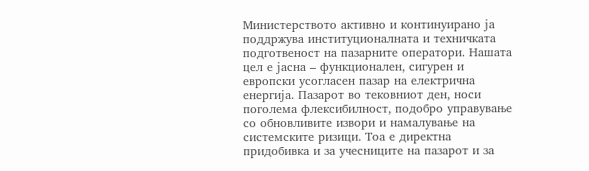Министерството активно и континуирано ја поддржува институционалната и техничката подготвеност на пазарните оператори. Нашата цел е јасна – функционален, сигурен и европски усогласен пазар на електрична енергија. Пазарот во тековниот ден, носи поголема флексибилност, подобро управување со обновливите извори и намалување на системските ризици. Тоа е директна придобивка и за учесниците на пазарот и за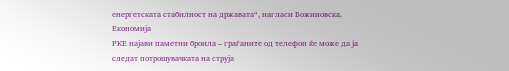енергетската стабилност на државата“, нагласи Божиновска.
Економија
РКЕ најави паметни броила – граѓаните од телефон ќе може да ја следат потрошувачката на струја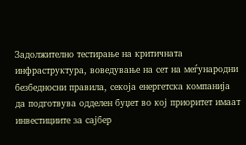Задолжително тестирање на критичната инфраструктура, воведување на сет на меѓународни безбедносни правила, секоја енергетска компанија да подготвува одделен буџет во кој приоритет имаат инвестициите за сајбер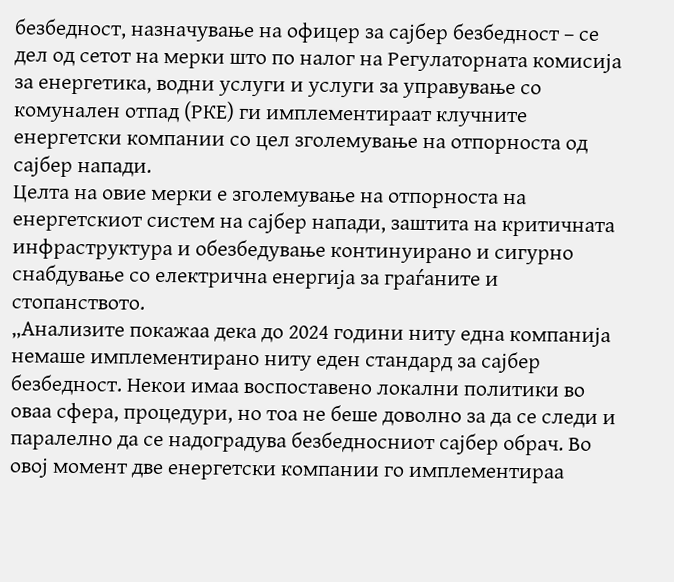безбедност, назначување на офицер за сајбер безбедност – се дел од сетот на мерки што по налог на Регулаторната комисија за енергетика, водни услуги и услуги за управување со комунален отпад (РКЕ) ги имплементираат клучните енергетски компании со цел зголемување на отпорноста од сајбер напади.
Целта на овие мерки е зголемување на отпорноста на енергетскиот систем на сајбер напади, заштита на критичната инфраструктура и обезбедување континуирано и сигурно снабдување со електрична енергија за граѓаните и стопанството.
„Анализите покажаа дека до 2024 години ниту една компанија немаше имплементирано ниту еден стандард за сајбер безбедност. Некои имаа воспоставено локални политики во оваа сфера, процедури, но тоа не беше доволно за да се следи и паралелно да се надоградува безбедносниот сајбер обрач. Во овој момент две енергетски компании го имплементираа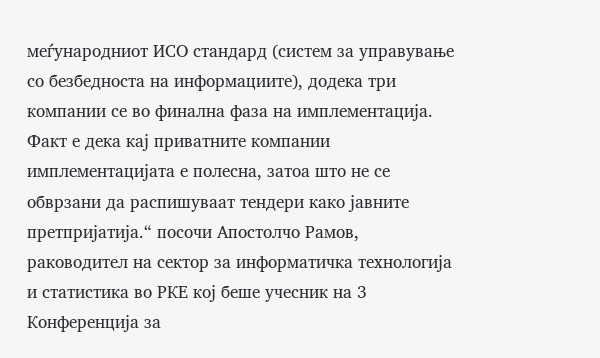меѓународниот ИСО стандард (систем за управување со безбедноста на информациите), додека три компании се во финална фаза на имплементација. Факт е дека кај приватните компании имплементацијата е полесна, затоа што не се обврзани да распишуваат тендери како јавните претпријатија.“ посочи Апостолчо Рамов, раководител на сектор за информатичка технологија и статистика во РКЕ кој беше учесник на 3 Конференција за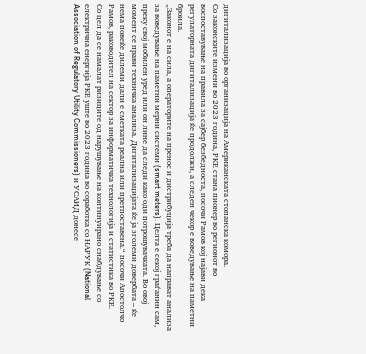дигитализација во организација на Американската стопанска комора.
Со законските измени во 2023 година, РКЕ стана пионер во регионот во воспоставување на правила за сајбер безбедноста, посочи Рамов кој најави дека регулаторната дигитализација ќе продолжи, а следен чекор е воведување на паметни броила.
„Законот е на сила, а операторите на пренос и дистрибуција треба да направат анализа за воведување на паметни мерни системи (smart meters). Целта е секој граѓанин сам, преку свој мобилен уред или он лине да следи како оди потрошувачката. Во овој момент се прави техничка анализа. Дигитализацијата ќе ја зголеми довербата – ќе нема повеќе дилеми дали е сметката реална или претпоставена.“ посочи Апостолчо Рамов, раководител на сектор за информатичка технологија и статистика во РКЕ.
Со цел да се намалат ризиците од нарушување на континуирано снабдување со електрична енергија РКЕ уште во 2023 година во соработка со НАРУК (National Association of Regulatory Utility Commissioners) и УСАИД донесе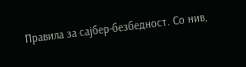Правила за сајбер-безбедност. Со нив,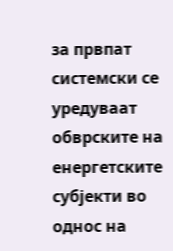за првпат системски се уредуваат обврските на енергетските субјекти во однос на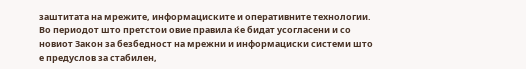заштитата на мрежите, информациските и оперативните технологии. Во периодот што претстои овие правила ќе бидат усогласени и со новиот Закон за безбедност на мрежни и информациски системи што е предуслов за стабилен,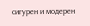сигурен и модерен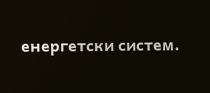енергетски систем.